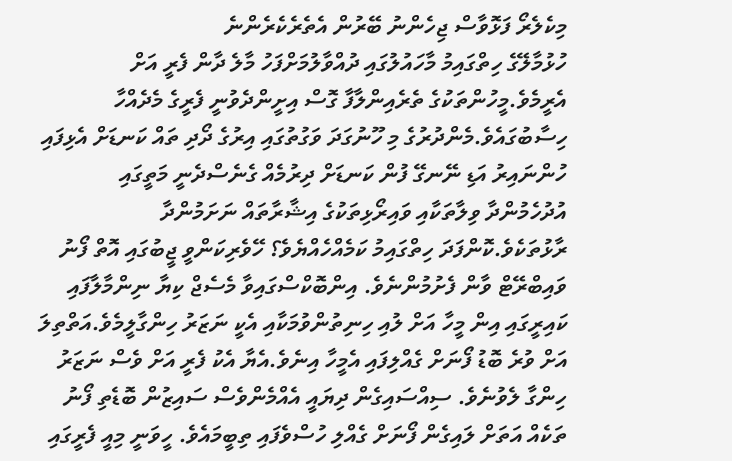މިކެލެރޯ ފަޅޮވާސް ޖިހެންނު ބޭރުން އެތެރެކެރެންނެ
ހުޅުމާލޭގެ ހިތްގައިމު މާހައުލުގައި ދުއްވާލުމަށްފަހު މާލެ ދާން ފެރީ އަށް އެރީމެވެ.މީހުންތަކުގެ ތެރެއިންލާފާ ގޮސް އިށީންދެވުނީ ފެރީގެ މެދެއްހާ ހިސާބުގައެވެ.މެންދުރުގެ މި ހޫނުގަދަ ވަގުތުގައި އިރުގެ ދޯދި ތައް ކަނޑަށް އެޅިފައި ހުންނައިރު އަޑި ނޭނގޭ ފުން ކަނޑަށް ދިރުމެއް ގެނެސްދެނީ މަތީގައި އުދުހެމުންދާ ވިލާތަކާއި ވައިރޯޅިތަކުގެ އިޝާރާތައް ނަށަމުންދާ ރާޅުތަކެވެ.ކޮންފަދަ ހިތްގައިމު ކަމެއްހެއްޔެވެ؟ ހޭވެރިކަންވީ ޖީބުގައި އޮތް ފޯނު ވައިބްރޭޓް ވާން ފެށުމުންނެވެ. އިންބޮކްސްގައިވާ މެސެޖް ކިޔާ ނިންމާލާފައި ކައިރީގައި އިން މީހާ އަށް ލުއި ހިނިތުންވުމަކާއި އެކީ ނަޒަރު ހިންގާލީމެވެ.އަތްތިލަ އަށް ވުރެ ބޮޑު ފޯނަށް ގެއްލިފައި އެމީހާ އިނެވެ.އެޔާ އެކު ފެރީ އަށް ވެސް ނަޒަރު ހިންގާ ލެވުނެވެ. ސިއްސައިގެން ދިޔައީ އެއްމެންވެސް ސައިޒުން ބޮޑެތި ފޯނު ތަކެއް އަތަށް ލައިގެން ފޯނަށް ގެއްލި ހުސްވެފައި ތިބީމައެވެ. ހީވަނީ މިއީ ފެރީގައި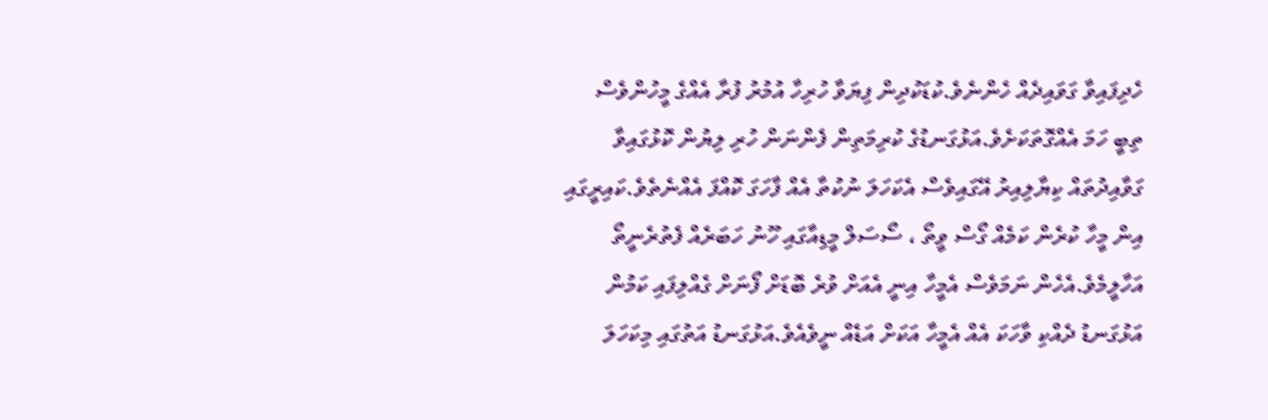ހެދިފައިވާ ގަވައިދެއް ހެންނެވެ.ކުޑަކުދިން ފިޔަވާ ހުރިހާ އުމުރު ފުރާ އެއްގެ މީހުންވެސް ތިބީ ހަމަ އެއްގޮތަކަށެވެ.އަޅުގަނޑުގެ ކުރިމަތިން ފެންނަން ހުރި ލިޔުން ކޮޅުގައިވާ ގަވާއިދުތައް ކިޔާލިއިރު އޭގައިވެސް އެކަހަލަ ނުކުތާ އެއް ފާހަގަ ކޮއްފަ އެއްނެތެވެ.ކައިރީގައި އިން މީހާ ކުރެން ކަމެއް ގޯސް ވީތޯ ، ސޯސަލް މީޑިއާގައި ހޫނު ހަބަރެއް ފެތުރެނީތޯ އަހާލީމެވެ.އެހެން ނަމަވެސް އެމީހާ އިނީ އެއަށް ވުރެ ބޮޑަށް ފޯނަށް ގެއްލިފައި ކަމުން އަޅުގަނޑު ދެއްކި ވާހަކަ އެއް އެމީހާ އަކަށް އަޑެއް ނީވެއެވެ.އަޅުގަނޑު އަތުގައި މިކަހަލަ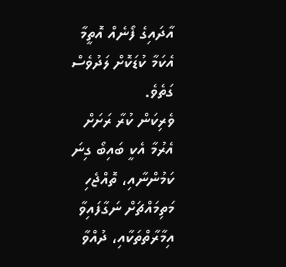އާދައިގެ ފޯނެއް އޮތީމާ އެކަމާ ކުޑަކޮށް ލަދުވެސް ގަތެވެ.
ވެރިކަން ކުރާ ރަށަށް އެރުމާ އެކީ ބައިބޯ ގިނަ ކަމުންނާއި، ތޮއްޖެހި މަތިމައްޗަށް ނަގާފައިވާ އިމާރާތްތަކާއި، ދުއްވާ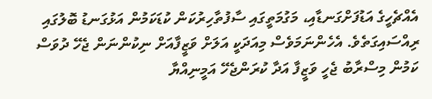އެއްޗެހީގެ އަޑުފަށްގަނޑާއި، މަގުމަތީގައި ސާފުތާހިރުކަން ކުޑަކަމުން އަޅުގަނޑު ބޮލުގައި ރިއްސައިގަތެވެ. އެހެންނަމަވެސް މިއަދަކީ އަލަށް ވަޒީފާއަށް ނިކުންނަން ޖެހޭ ދުވަސް ކަމުން މިސްރާބު ޖެހީ ވަޒީފާ އަދާ ކުރަންޖެހޭ އަމީނިއްޔާ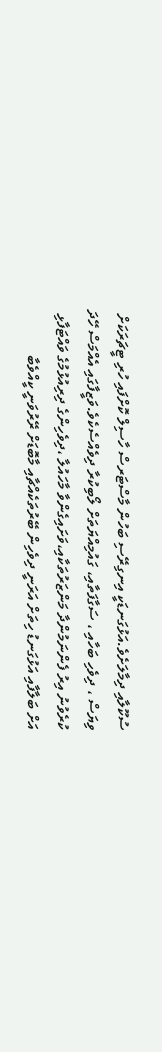ސުކޫލާއި ދިމާލަށެވެ.އަޅުގަނޑަކީ އިނގިރޭސި ބަހުން މާސްޓަރސް ހާސިލް ކޮށްފައި ހުރި ޓީޗަރަކަށް ވިޔަސް ، ދިވެހި ބަހާއި ، ސަގާފަތާއި، ގައުމިއްޔަތަށް ލޯބިކުރާ ދިވެއްސެކެވެ.ވަޒީފާގައި އެއްމަސް ހޭދަ ކުރެވުނު އިރު ފެންނަމުންދާ މަންޒަރުތަކާއި،ވަށައިގެންވާ މާހައުލާ ،ދިވެހިންގެ ދިރިއުޅުމުގެ ވައްޓަފާޅި އަށް ބަލާފާއި އަޅުގަނޑު ހިތަށް އަރަނީ ދިވެހިން ބޭރުތަކެއްޗާއި މާބޮޑަށް ރޭރުވަނީ ކީއްވެބާ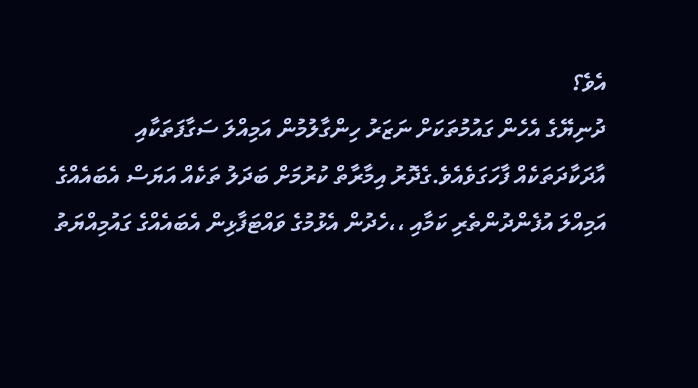އެވެ؟
ދުނިޔޭގެ އެހެން ގައުމުތަކަށް ނަޒަރު ހިންގާލުމުން އަމިއްލަ ސަގާފަތަކާއި އާދަކާދަތަކެއް ފާހަގަވެއެވެ.ގެދޮރު އިމާރާތް ކުރުމަށް ބަދަލު ތަކެއް އަޔަސް އެބައެއްގެ އަމިއްލަ އުފެންދުންތެރި ކަމާއި ،،ހެދުން އެޅުމުގެ ވައްޓަފާޅިން އެބައެއްގެ ގައުމިއްޔަތު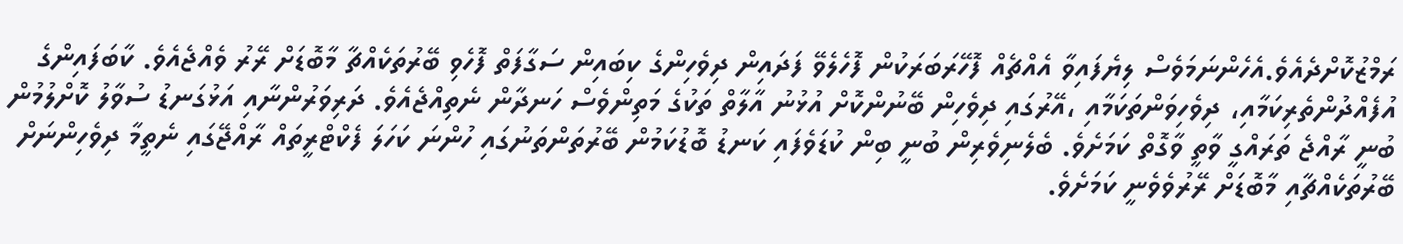ރަމްޒުކޮށްދެއެވެ.އެހެންނަމަވެސް ލިޔެފައިވާ އެއްޗެއް ފޮހޭރަބަރަކުން ފޮހެލެވޭ ފަދައިން ދިވެހިންގެ ކިބައިން ސަގާފަތް ފޮހެވި ބޭރުތަކެއްޗާ މާބޮޑަށް ރޭރު ވެއްޖެއެވެ. ކާބަފައިންގެ އުފެއްދުންތެރިކަމާއި، ދިވެހިވަންތަކަމާއި ،އޭރުގައި ދިވެހިން ބޭނުންކޮށް އުޅުނު އާލާތް ތަކުގެ މަތިންވެސް ހަނދާން ނެތިއްޖެއެވެ. ދަރިވަރުންނާއި އަޅުގަނޑު ސުވާލު ކޮށްލުމުން ބުނީ ރާއްޖެ ތަރައްގީ ވާތީ ވާގޮތް ކަމަށެވެ. ބެލެނިވެރިން ބުނީ ބިން ކުޑަވެފައި ކަނޑު ބޮޑުކަމުން ބޭރުތަންތަނުގައި ހުންނަ ކަހަލަ ފެކްޓްރީތައް ރާއްޖޭގައި ނެތީމާ ދިވެހިންނަށް ބޭރުތަކެއްޗާއި މާބޮޑަށް ރޭރުވެވެނީ ކަމަށެވެ.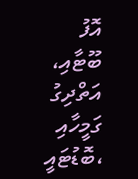އޮފު ބޫޓާއި، އަތްދިގު ގަމީހާއި ،ބޮޑުޓައީ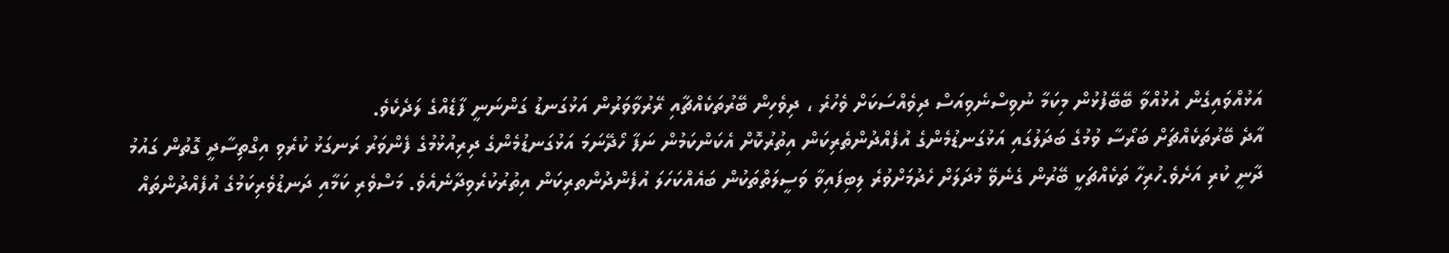އަޅުއްވައިގެން އުޅުއްވާ ބޭބޭފުޅުން މިކަމާ ނުވިސްނެވިއަސް ދިވެއްސަކަށް ވެހުރެ ، ދިވެހިން ބޭރުތަކެއްޗާއި ރޭރުވާވަރުން އަޅުގަނޑު ގަންނަނީ ފާޑެއްގެ ލަދެކެވެ.
އާދެ ބޭރުތަކެއްޗަށް ބަރޯސާ ވުމުގެ ބަދަލުގައި އަޅުގަނޑުމެންގެ އުފެއްދުންތެރިކަން އިތުރުކޮށް އެކަންކަމުން ނަފާ ހޯދޭނަމަ އަޅުގަނޑުމެންގެ ދިރިއުޅުމުގެ ފެންވަރު ރަނގަޅު ކުރެވި އިގްތިސާދީ ގޮތުން ގައުމު ދާނީ ކުރި އަށެވެ.ހުރިހާ ތަކެއްޗަކީ ބޭރުން ގެނެވޭ މުދަލަށް ހެދުމަށްވުރެ ލިބިފައިވާ ވަސީލަތްތަކުން ބައެއްކަހަލަ އުފެންދުންތރިކަން އިތުރުކުރެވިދާނެއެވެ. މަސްވެރި ކަމާއި ދަނޑުވެރިކަމުގެ އުފެއްދުންތައް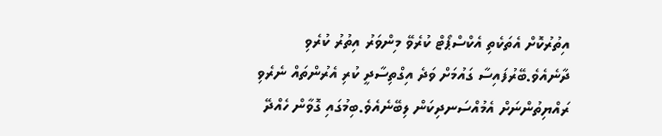އިތުރުކޮށް އެތަކެތި އެކްސްޕޯޓް ކުރެވޭ މިންވަރު އިތުރު ކުރެވި ދާނެއެވެ.ބޭރުފައިސާ ގައުމަށް ވަދެ އިގްތިސާދީ ކުރި އެރުންތައް ނެރެވި ރައްޔިތުންނަށް އެމުއްސަނދިކަން ލިބޭނެއެވެ.ބިމުގައި ގޮވާން ހެއްދޭ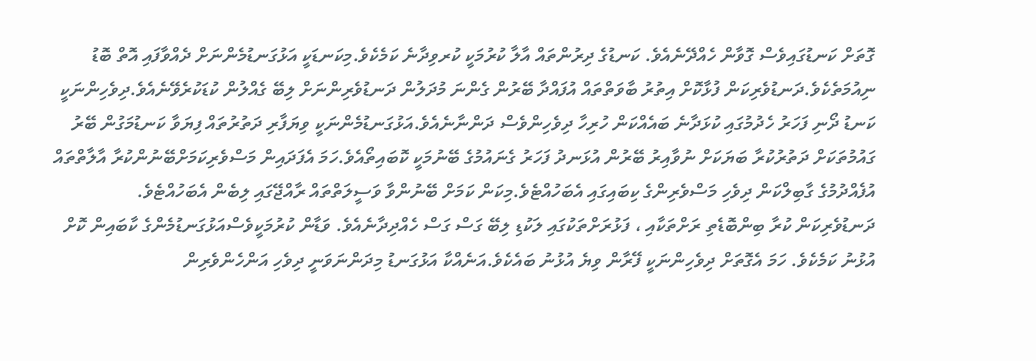ގޮތަށް ކަނޑުގައިވެސް ގޮވާން ހެއްދޭނެއެވެ. ކަނޑުގެ ދިރުންތައް އާލާ ކުރުމަކީ ކުރވިދާނެ ކަމެކެވެ.މިކަނޑަކީ އަޅުގަނޑުމެންނަށް ދެއްވާފައި އޮތް ބޮޑު ނިއުމަތެކެވެ.ދަނޑުވެރިކަން ފުޅާކޮށް އިތުރު ބާވަތްތައް އުފައްދާ ބޭރުން ގެންނަ މުދަލުން ދަނޑުވެރިންނަށް ލިބޭ ގެއްލުން ކުޑަކުރެވޭނެއެވެ.ދިވެހިންނަކީ ކަނޑު ދޯނި ފަހަރު ހެދުމުގައި ކުޅަދާނެ ބައެއްކަން ހުރިހާ ދިވެހިންވެސް ދަންނާނެއެވެ.އަޅުގަނޑުމެންނަކީ ވިޔަފާރި ދަތުރުތައް ފިޔަވާ ކަނޑުމަގުން ބޭރު ގައުމުތަކަށް ދަތުރުކުރާ ބަޔަކަށް ނުވާއިރު ބޭރުން އުޅަނދު ފަހަރު ގެނައުމުގެ ބޭނުމަކީ ކޮބައިތޯއެވެ.ހަމަ އެފަދައިން މަސްވެރިކަމަށްބޭނުންކުރާ އާލާތްތައް އުފެއްދުމުގެ ގާބިލްކަން ދިވެހި މަސްވެރިންގެ ކިބައިގައި އެބަހުއްޓެވެ.މިކަން ކަމަށް ބޭނުންވާ ވަސީލަތްތައް ރާއްޖޭގައި ލިބެން އެބަހުއްޓެވެ.
ދަނޑުވެރިކަން ކުރާ ބިންބޮޑެތި ރަށްތަކާއި ، ފަޅުރަށްތަކުގައި ލަކުޑި ލިބޭ ގަސް ގަސް ހެއްދިދާނެއެވެ. ވަޑާން ކުރުމަކީވެސްއަޅުގަނޑުމެންގެ ކާބައިން ކޮށް އުޅުނު ކަމެކެވެ. ހަމަ އެގޮތަށް ދިވެހިންނަކީ ފޭރާން ވިޔެ އުޅުނު ބައެކެވެ.އަނެއްކާ އަޅުގަނޑު މިދަންނަވަނީ ދިވެހި އަންހެންވެރިން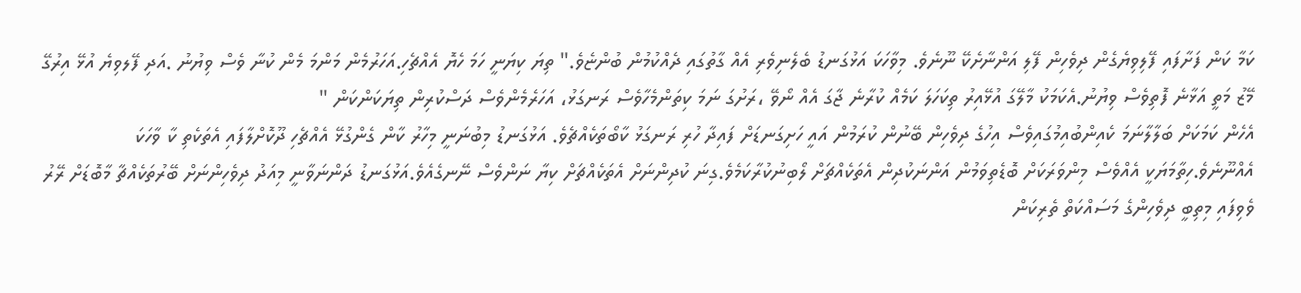ކަމާ ކަން ފަށާފައި ފޭލިވިޔެގެން ދިވެހިން ފޭލި އަންނާށެކޭ ނޫނެވެ. މިވާހަކަ އަޅުގަނޑު ބެލެނިވެރި އެއް ގާތުގައި ދެއްކުމުން ބުންޏެވެ." ތިޔަ ކިޔަނީ ހަމަ ހެޔޮ އެއްޗެހި.އަހަރުމެން މަންމަ މެން ކުނާ ވެސް ވިޔުނު .އަދި ފޭލވިޔެ އުޅޭ އިރުގޭ މޭޒު މަތީ އަޅާނެ ފޮތިވެސް ވިޔުނު.އެކަމަކު މާލޭގަ އުޅޭއިރު ތިކަހަލަ ކަމެއް ކުރާނެ ޖާގަ އެއް ނޯވޭ ،ރަށުގަ ނަމަ ކިތަންމެހާވެސް ރަނގަޅު، އަހަރެމެންވެސް ދަސްކުރިން ތިޔަކަންކަން "
އެހެން ކަމަކަށް ބަލާލާނަމަ ކެއިންބުއިމުގައިވެސް އިހުގެ ދިވެހިން ބޭނުން ކުރަމުން އައީ ހަށިގަނޑަށް ފައިދާ ހުރި ރަނގަޅު ކާބޯތަކެއްޗެވެ. އަޅުގަނޑު މިބުނަނީ މިހާރު ކާން ގެންގުޅޭ އެއްޗެހި ދޫކޮށްލާފައި އެތަކެތި ކާ ވާހަކަ އެއްނޫނެވެ.ހިތާމަޔަކީ އެއްވެސް މިންވަރަކަށް ބޮޑެތިވަމުން އަންނަކުދިން އެތަކެއްޗަށް ލޯބިނުކުރާކަމެވެ.ގިނަ ކުދިންނަށް އެތަކެއްޗަށް ކިޔާ ނަންވެސް ނޭނގެއެވެ.އަޅުގަނޑު ދަންނަވާނީ މިއަދު ދިވެހިންނަށް ބޭރުތަކެއްޗާ މާބޮޑަށް ރޭރު ވެވިފައި މިތިބީ ދިވެހިންގެ މަސައްކަތް ތެރިކަން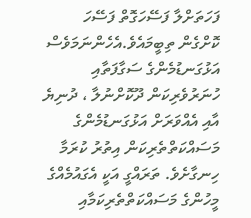ފަހަތަށްލާ ފަސޭހަގޮތް ފަސޭހަ ކޮށްގެން ތިބީމައެވެ.އެހެންނަމަވެސް އަޅުގަނޑުމެންގެ ސަގާފަތާއި ހުނަރުވެރިކަން ދޫކޮށްނުލާ ، ދުނިޔެ އާއި އެއްވަރަށް އަޅުގަނޑުމެންގެ މަސައްކަތްތެރިކަން އިތުރު ކުރަމާ ހިނގާށެވެ. ތަރައްގީ އަކީ އެގައުމެއްގެ މީހުންގެ މަސައްކަތްތެރިކަމާއި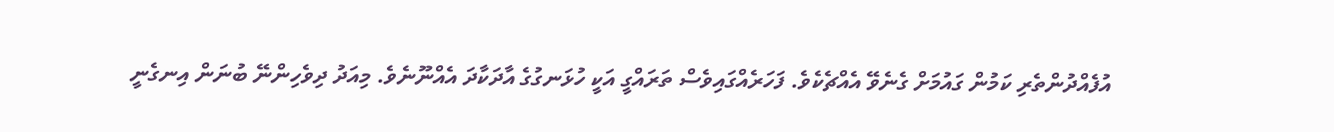އުފެއްދުންތެރި ކަމުން ގައުމަށް ގެނެވޭ އެއްޗެކެވެ. ފަހަރެއްގައިވެސް ތަރައްގީ އަކީ ހުޅަނގުގެ އާދަކާދަ އެއްނޫނެވެ. މިއަދު ދިވެހިންނޭ ބުނަން އިނގެނީ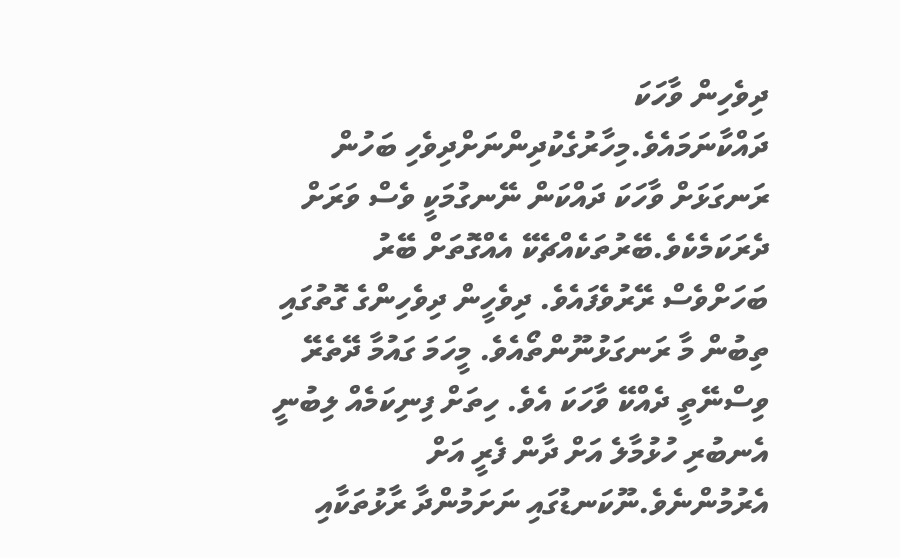ދިވެހިން ވާހަކަ ދައްކާނަމައެވެ.މިހާރުގެކުދިންނަށްދިވެހި ބަހުން ރަނގަޅަށް ވާހަކަ ދައްކަން ނޭނގުމަކީ ވެސް ވަރަށް ދެރަކަމެކެވެ.ބޭރުތަކެއްޗެކޭ އެއްގޮތަށް ބޭރު ބަހަށްވެސް ރޭރުވެފައެވެ. ދިވެހީން ދިވެހިންގެ ގޮތުގައި ތިބުން މާ ރަނގަޅުނޫންތޯއެވެ. މީހަމަ ގައުމާ ދޭތެރޭ ވިސްނޭތީ ދެއްކޭ ވާހަކަ އެވެ. ހިތަށް ފިނިކަމެއް ލިބުނީ އެނބުރި ހުޅުމާލެ އަށް ދާން ފެރީ އަށް އެރުމުންނެވެ.ނޫކަނޑުގައި ނަށަމުންދާ ރާޅުތަކާއި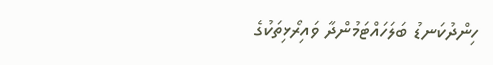ހިންދުކަނޑު ބަލަހައްޓަމުންދާ ވައިރޯޅިތަކުގެ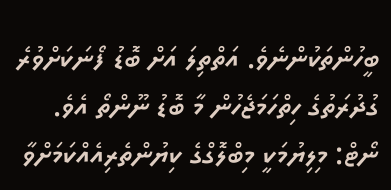ބީހުންތަކުންނެވެ. އަތްތިލަ އަށް ބޮޑު ފޯނަކަށްވުރެ ގުދުރަތުގެ ހިތްހަމަޖެހުން މާ ބޮޑު ނޫންތޯ އެވެ.
ނޯޓް: މިލިޔުމަކީ މިބްލޮގްގެ ކިޔުންތެރިއެއްކަމަށްވާ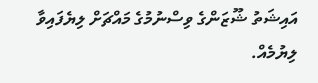އައިޝަތު ޝޫޒަންގެ ވިސްނުމުގެ މައްޗަށް ލިޔެފައިވާ ލިޔުމެއް.